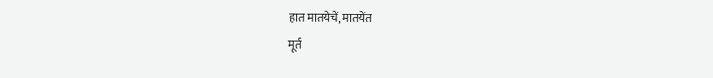हात मातयेचें, मातयेंत
मूर्त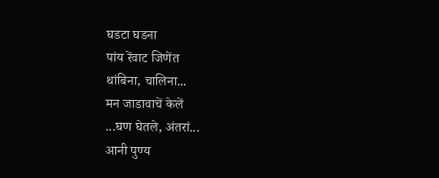घडटा घडना
पांय रेंवाट जिणेंत
थांबिना, चालिना...
मन जाडावाचें केलें
...घण घेतले, अंतरां...
आनी पुण्य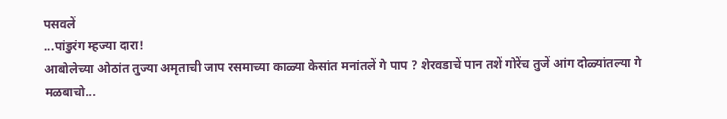पसवलें
...पांडुरंग म्हज्या दारा!
आबोलेच्या ओठांत तुज्या अमृताची जाप रसमाच्या काळ्या केसांत मनांतलें गे पाप ? शेरवडाचें पान तशें गोरेंच तुजें आंग दोळ्यांतल्या गे मळबाचो...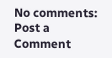No comments:
Post a Comment